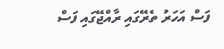ފަސް އަހަރު ތެރޭގައި ރާއްޖޭގައި ފަސް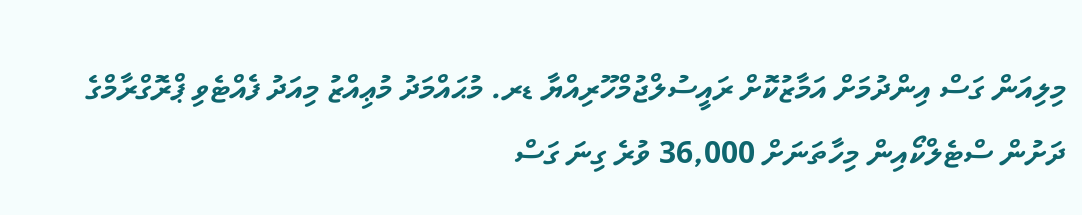މިލިއަން ގަސް އިންދުމަށް އަމާޒުކޮށް ރައީސުލްޖުމްހޫރިއްޔާ ޑރ. މުޙައްމަދު މުޢިއްޒު މިއަދު ފެއްޓެވި ޕްރޮގްރާމްގެ ދަށުން ސްޓެލްކޯއިން މިހާތަނަށް 36,000 ވުރެ ގިނަ ގަސް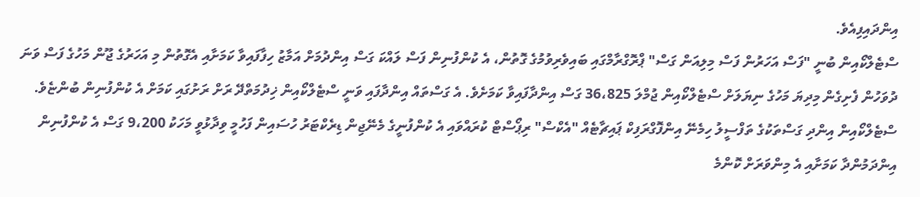އިންދައިފިއެވެ.
ސްޓެލްކޯއިން ބުނީ "ފަސް އަހަރުން ފަސް މިލިއަން ގަސް" ޕްރޮގްރާމްގައި ބައިވެރިވުމުގެ ގޮތުން، އެ ކުންފުނިން ފަސް ލައްކަ ގަސް އިންދުމަށް އަމާޒު ހިފާފައިވާ ކަމަށާއި އެގޮތުން މި އަހަރުގެ ޖޫން މަހުގެ ފަސް ވަނަ ދުވަހުން ފެށިގެން މިދިޔަ މަހުގެ ނިޔަލަށް ސްޓެލްކޯއިން ޖުމްލަ 36،825 ގަސް އިންދާފައިވާ ކަމަށެވެ. އެ ގަސްތައް އިންދާފައި ވަނީ ސްޓެލްކޯއިން ޚިދުމަތްދޭ ރަށް ރަށުގައި ކަމަށް އެ ކުންފުނިން ބުންޏެވެ.
ސްޓެލްކޯއިން އިންދި ގަސްތަކުގެ ތަފްސީލު ހިމެނޭ އިންފޮގްރަފިކް ޕައިޗާޓެއް "އެކްސް" ރިޕޯސްޓް ކުރައްވައި އެ ކުންފުނީގެ މެނޭޖިން ޑިރެކްޓަރު ހުސައިން ފަހުމީ ވިދާޅުވީ މަހަކު 9،200 ގަސް އެ ކުންފުނިން އިންދަމުންދާ ކަމަށާއި އެ މިންވަރަށް ކޮންމެ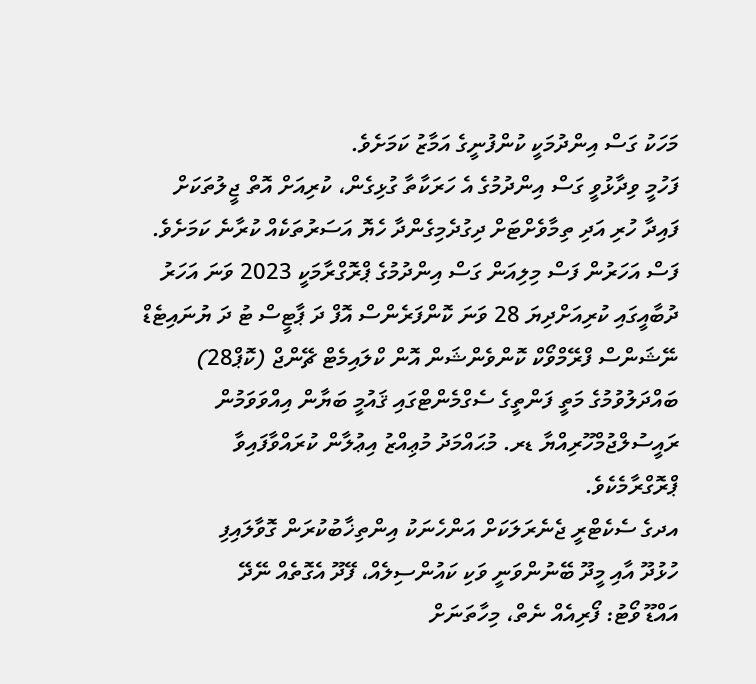މަހަކު ގަސް އިންދުމަކީ ކުންފުނީގެ އަމާޒު ކަމަށެވެ.
ފަހުމީ ވިދާޅުވީ ގަސް އިންދުމުގެ އެ ހަރަކާތާ ގުޅިގެން، ކުރިއަށް އޮތް ޖީލުތަކަށް ފައިދާ ހުރި އަދި ތިމާވެށްޓަށް ދިގުދެމިގެންދާ ހެޔޮ އަސަރުތަކެއް ކުރާނެ ކަމަށެވެ.
ފަސް އަހަރުން ފަސް މިލިއަން ގަސް އިންދުމުގެ ޕްރޮގްރާމަކީ 2023 ވަނަ އަހަރު ދުބާއީގައި ކުރިއަށްދިޔަ 28 ވަނަ ކޮންފަރެންސް އޮފް ދަ ޕާޓީސް ޓު ދަ ޔުނައިޓެޑް ނޭޝަންސް ފްރޭމްވޯކް ކޮންވެންޝަން އޮން ކްލައިމެޓް ޗޭންޖް (ކޮޕް28) ބައްދަލުވުމުގެ މަތީ ފަންތީގެ ސެގްމެންޓްގައި ޤައުމީ ބަޔާން އިއްވަވަމުން ރައީސުލްޖުމްހޫރިއްޔާ ޑރ. މުޙައްމަދު މުޢިއްޒު އިޢުލާން ކުރައްވާފައިވާ ޕްރޮގްރާމެކެވެ.
އދގެ ސެކެޓްރީ ޖެނެރަލަކަށް އަންހެނަކު އިންތިޚާބުކުރަން ގޮވާލައިފި
ހުޅުދޫ އާއި މީދޫ ބޭނުންވަނީ ވަކި ކައުންސިލެއް، ފޭދޫ އެގޮތެއް ނޭދޭ
އައްޑޫ ވޯޓު: ފޯރިއެއް ނެތް، މިހާތަނަށް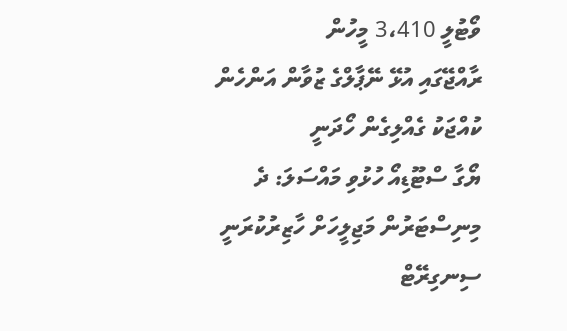ވޯޓުލީ 3،410 މީހުން
ރާއްޖޭގައި އުޅޭ ނޭޕާލްގެ ޒުވާން އަންހެން ކުއްޖަކު ގެއްލިގެން ހޯދަނީ
ޔޯގާ ސްޓޫޑިއޯ ހުޅުވި މައްސަލަ: ދެ މިނިސްޓަރުން މަޖިލީހަށް ހާޒިރުކުރަނީ
ސިނގިރޭޓް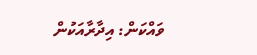ވައްކަން: އިދާރާއަކުން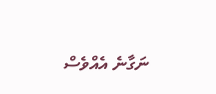ނަގާނެ އެއްވެސް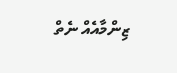ޒިންމާއެއް ނެތް